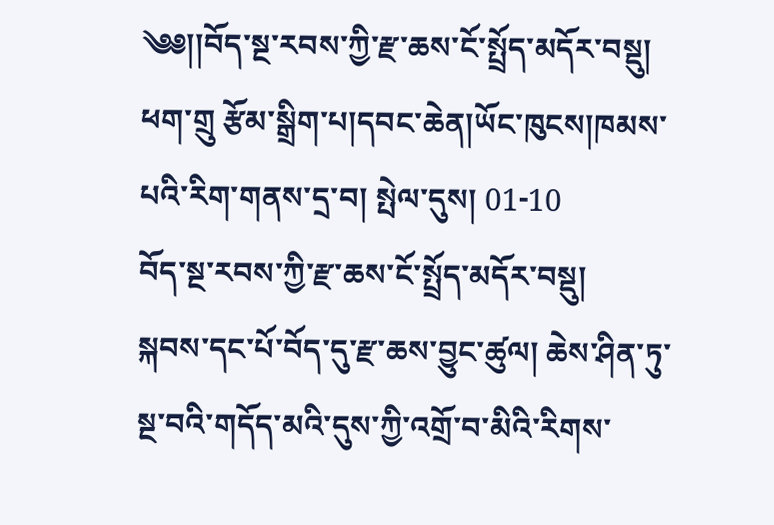༄༅།།བོད་སྔ་རབས་ཀྱི་རྫ་ཆས་ངོ་སྤྲོད་མདོར་བསྡུ།
ཕག་གྲུ རྩོམ་སྒྲིག་པ།དབང་ཆེན།ཡོང་ཁུངས།ཁམས་པའི་རིག་གནས་དྲ་བ། སྤེལ་དུས། 01-10
བོད་སྔ་རབས་ཀྱི་རྫ་ཆས་ངོ་སྤྲོད་མདོར་བསྡུ།
སྐབས་དང་པོ་བོད་དུ་རྫ་ཆས་བྱུང་ཚུལ། ཆེས་ཤིན་ཏུ་སྔ་བའི་གདོད་མའི་དུས་ཀྱི་འགྲོ་བ་མིའི་རིགས་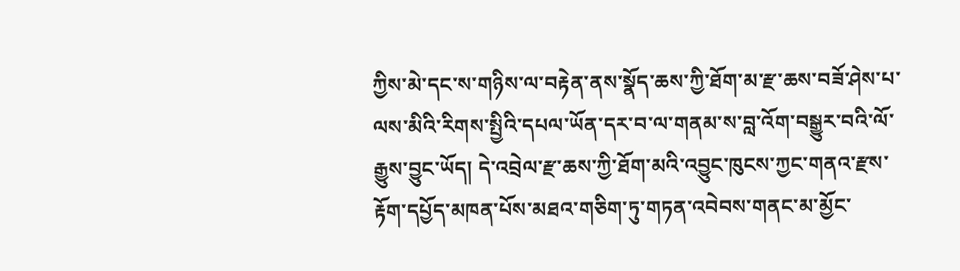ཀྱིས་མེ་དང་ས་གཉིས་ལ་བརྟེན་ནས་སྣོད་ཆས་ཀྱི་ཐོག་མ་རྫ་ཆས་བཟོ་ཤེས་པ་ལས་མིའི་རིགས་སྤྱིའི་དཔལ་ཡོན་དར་བ་ལ་གནམ་ས་བླ་འོག་བསྒྱུར་བའི་ལོ་རྒྱུས་བྱུང་ཡོད། དེ་འབྲེལ་རྫ་ཆས་ཀྱི་ཐོག་མའི་འབྱུང་ཁུངས་ཀྱང་གནའ་རྫས་རྟོག་དཔྱོད་མཁན་པོས་མཐའ་གཅིག་ཏུ་གཏན་འབེབས་གནང་མ་མྱོང་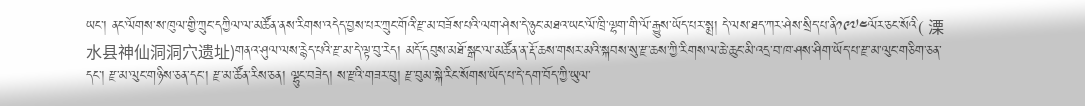ཡང་། ནང་ལོགས་ས་ཁུལ་གྱི་ཀྲུང་དཀྱིལ་ལ་མཚོན་ནས་རིགས་འདེད་བྱས་པར་ཀྲུང་གོའི་རྫ་མ་བཟོས་པའི་ལག་ཤེས་དེ་ཉུང་མཐའ་ཡང་ལོ་ཁྲི་ལྷག་གི་ལོ་རྒྱུས་ཡོད་པར་སྨྲ། དེ་ལས་ཐད་ཀར་ཤེས་སྲིད་པ་ནི༡༩༧༤ལོར་ཅང་སོའི( 溧水县神仙洞洞穴遗址)གནའ་ཤུལ་ལས་རྙེད་པའི་རྫ་མ་དེ་ལྟ་བུ་རེད། མདོ་དབུས་མཐོ་སྒང་ལ་མཚོན་ན་རྡོ་ཆས་གསར་མའི་སྐབས་སུ་རྫ་ཆས་ཀྱི་རིགས་ལ་ཆེ་ཆུང་མི་འདྲ་བ་ཁ་ཤས་ཤིག་ཡོད་པ་རྫ་མ་ལུང་གཅིག་ཅན་དང་། རྫ་མ་ལུང་གཉིས་ཅན་དང་། རྫ་མ་ཚོན་རིས་ཅན། ལྷུང་བཟེད། ས་རྫའི་གཟར་བུ། རྫ་བུམ་སྐེ་རིང་སོགས་ཡོད་པ་དེ་དག་བོད་ཀྱི་ཡུལ་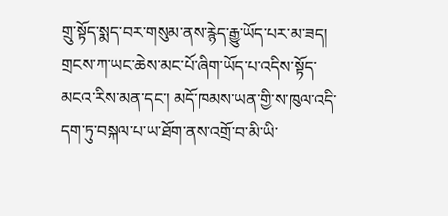གྲུ་སྟོད་སྨད་བར་གསུམ་ནས་རྙེད་རྒྱུ་ཡོད་པར་མ་ཟད། གྲངས་ཀ་ཡང་ཆེས་མང་པོ་ཞིག་ཡོད་པ་འདིས་སྟོད་མངའ་རིས་མན་དང་། མདོ་ཁམས་ཡན་གྱི་ས་ཁུལ་འདི་དག་ཏུ་བསྐལ་པ་ཡ་ཐོག་ནས་འགྲོ་བ་མི་ཡི་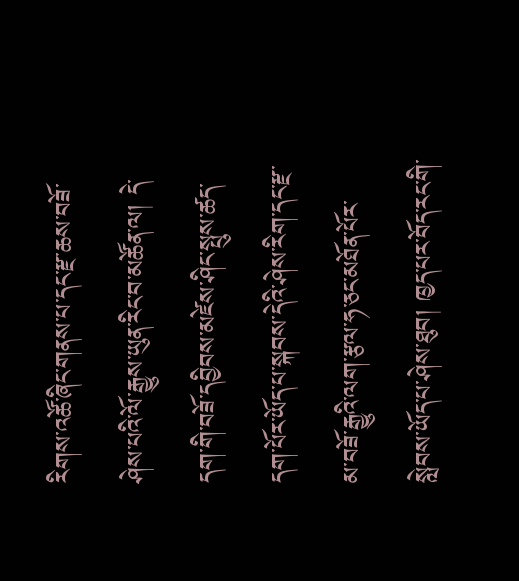རིགས་འཚོ་ཞིང་གནས་པ་དང་རྫ་ཆས་བཟོ་ཤེས་པའི་ལོ་རྒྱུས་ཡུན་རིང་བ་མཚོན་ལ། དེ་དག་གི་བཟོ་དབྱིབས་མཛེས་ཤིང་སྤུས་ཚད་དག་པོར་ཡོད་པ་སྐབས་དེའི་ཤེས་རིག་དང་རྫ་མ་བཟོ་རྒྱུའི་ལག་རྩལ་ཧ་ཅང་མཐོན་པོར་སླེབས་ཡོད་པ་ཤེས་ཐུབ། ཁྱད་པར་བོད་རང་གི་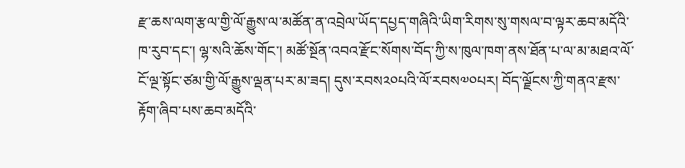རྫ་ཆས་ལག་རྩལ་གྱི་ལོ་རྒྱུས་ལ་མཚོན་ན་འབྲེལ་ཡོད་དཔྱད་གཞིའི་ཡིག་རིགས་སུ་གསལ་བ་ལྟར་ཆབ་མདོའི་ཁ་རུབ་དང་། ལྷ་སའི་ཆོས་གོང་། མཚོ་སྔོན་འབའ་རྫོང་སོགས་བོད་ཀྱི་ས་ཁུལ་ཁག་ནས་ཐོན་པ་ལ་མ་མཐའ་ལོ་ངོ་ལྔ་སྟོང་ཙམ་གྱི་ལོ་རྒྱུས་ལྡན་པར་མ་ཟད། དུས་རབས༢༠པའི་ལོ་རབས༧༠པར། བོད་ལྗོངས་ཀྱི་གནའ་རྫས་རྟོག་ཞིབ་པས་ཆབ་མདོའི་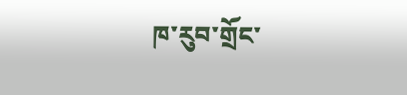ཁ་རུབ་གྲོང་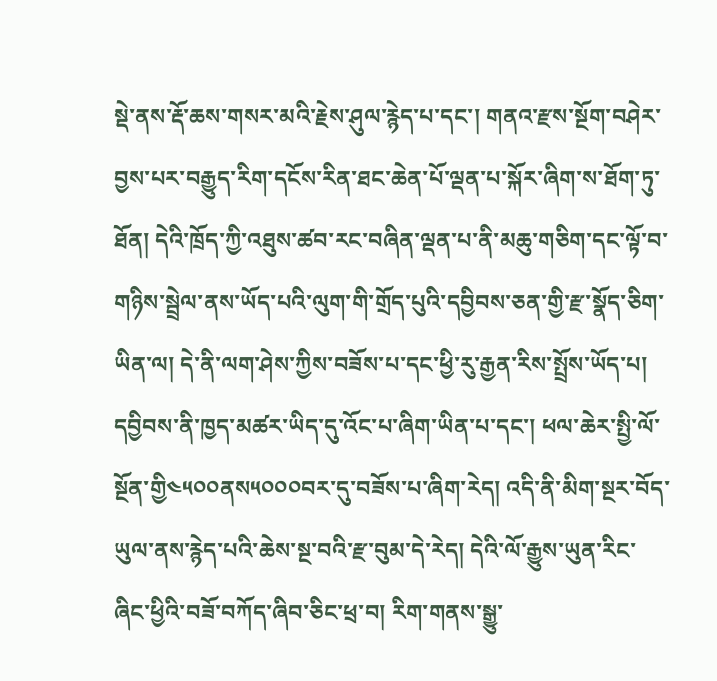སྡེ་ནས་རྡོ་ཆས་གསར་མའི་རྗེས་ཤུལ་རྙེད་པ་དང་། གནའ་རྫས་སྔོག་བཤེར་བྱས་པར་བརྒྱུད་རིག་དངོས་རིན་ཐང་ཆེན་པོ་ལྡན་པ་སྐོར་ཞིག་ས་ཐོག་ཏུ་ཐོན། དེའི་ཁྲོད་ཀྱི་འཐུས་ཚབ་རང་བཞིན་ལྡན་པ་ནི་མཆུ་གཅིག་དང་ལྟོ་བ་གཉིས་སྦྲེལ་ནས་ཡོད་པའི་ལུག་གི་གྲོད་པུའི་དབྱིབས་ཅན་གྱི་རྫ་སྣོད་ཅིག་ཡིན་ལ། དེ་ནི་ལག་ཤེས་ཀྱིས་བཟོས་པ་དང་ཕྱི་རུ་རྒྱན་རིས་སྤྲོས་ཡོད་པ། དབྱིབས་ནི་ཁྱད་མཚར་ཡིད་དུ་འོང་པ་ཞིག་ཡིན་པ་དང་། ཕལ་ཆེར་སྤྱི་ལོ་སྔོན་གྱི༤༥༠༠ནས༥༠༠༠བར་དུ་བཟོས་པ་ཞིག་རེད། འདི་ནི་མིག་སྔར་བོད་ཡུལ་ནས་རྙེད་པའི་ཆེས་སྔ་བའི་རྫ་བུམ་དེ་རེད། དེའི་ལོ་རྒྱུས་ཡུན་རིང་ཞིང་ཕྱིའི་བཟོ་བཀོད་ཞིབ་ཅིང་ཕྲ་བ། རིག་གནས་སྒྱུ་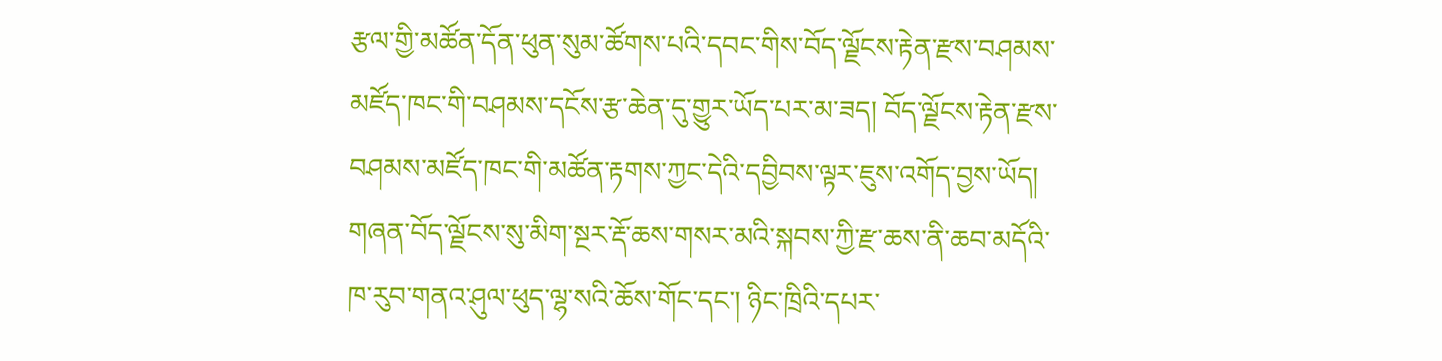རྩལ་གྱི་མཚོན་དོན་ཕུན་སུམ་ཚོགས་པའི་དབང་གིས་བོད་ལྗོངས་རྟེན་རྫས་བཤམས་མཛོད་ཁང་གི་བཤམས་དངོས་རྩ་ཆེན་དུ་གྱུར་ཡོད་པར་མ་ཟད། བོད་ལྗོངས་རྟེན་རྫས་བཤམས་མཛོད་ཁང་གི་མཚོན་རྟགས་ཀྱང་དེའི་དབྱིབས་ལྟར་ཇུས་འགོད་བྱས་ཡོད། གཞན་བོད་ལྗོངས་སུ་མིག་སྔར་རྡོ་ཆས་གསར་མའི་སྐབས་ཀྱི་རྫ་ཆས་ནི་ཆབ་མདོའི་ཁ་རུབ་གནའ་ཤུལ་ཕུད་ལྷ་སའི་ཆོས་གོང་དང་། ཉིང་ཁྲིའི་དཔར་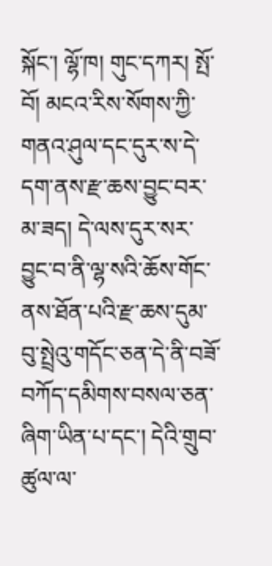སྐོང་། ལྷོ་ཁ། གུང་དཀར། སྤོ་བོ། མངའ་རིས་སོགས་ཀྱི་གནའ་ཤུལ་དང་དུར་ས་དེ་དག་ནས་རྫ་ཆས་བྱུང་བར་མ་ཟད། དེ་ལས་དུར་སར་བྱུང་བ་ནི་ལྷ་སའི་ཆོས་གོང་ནས་ཐོན་པའི་རྫ་ཆས་དུམ་བུ་སྤྲེའུ་གདོང་ཅན་དེ་ནི་བཟོ་བཀོད་དམིགས་བསལ་ཅན་ཞིག་ཡིན་པ་དང་། དེའི་གྲུབ་ཚུལ་ལ་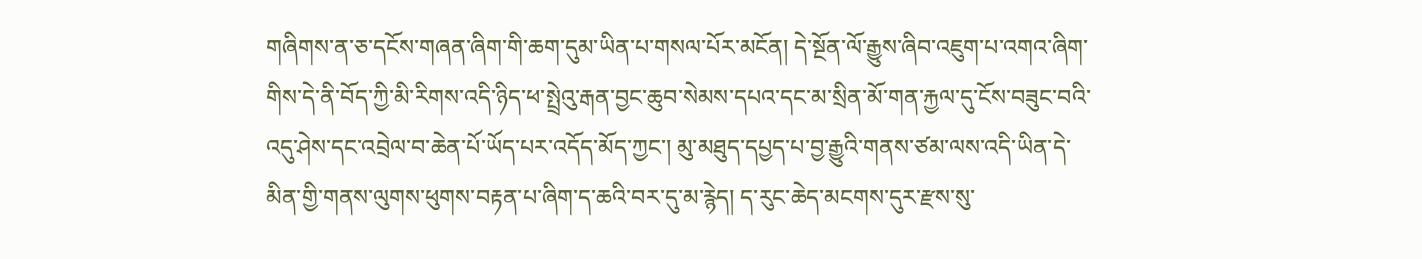གཞིགས་ན་ཅ་དངོས་གཞན་ཞིག་གི་ཆག་དུམ་ཡིན་པ་གསལ་པོར་མངོན། དེ་སྔོན་ལོ་རྒྱུས་ཞིབ་འཇུག་པ་འགའ་ཞིག་གིས་དེ་ནི་བོད་ཀྱི་མི་རིགས་འདི་ཉིད་ཕ་སྤྲེའུ་རྒན་བྱང་ཆུབ་སེམས་དཔའ་དང་མ་སྲིན་མོ་གན་རྐྱལ་དུ་ངོས་བཟུང་བའི་འདུ་ཤེས་དང་འབྲེལ་བ་ཆེན་པོ་ཡོད་པར་འདོད་མོད་ཀྱང་། མུ་མཐུད་དཔྱད་པ་བྱ་རྒྱུའི་གནས་ཙམ་ལས་འདི་ཡིན་དེ་མིན་གྱི་གནས་ལུགས་ཕུགས་བརྟན་པ་ཞིག་ད་ཆའི་བར་དུ་མ་རྙེད། ད་རུང་ཆེད་མངགས་དུར་རྫས་སུ་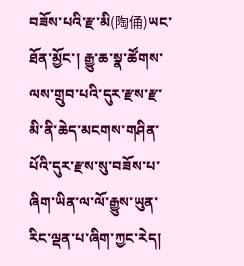བཟོས་པའི་རྫ་མི(陶俑)ཡང་ཐོན་མྱོང་། རྒྱུ་ཆ་སྣ་ཚོགས་ལས་གྲུབ་པའི་དུར་རྫས་རྫ་མི་ནི་ཆེད་མངགས་གཤིན་པོའི་དུར་རྫས་སུ་བཟོས་པ་ཞིག་ཡིན་ལ་ལོ་རྒྱུས་ཡུན་རིང་ལྡན་པ་ཞིག་ཀྱང་རེད།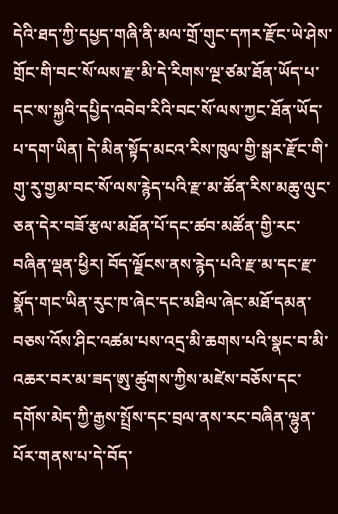དེའི་ཐད་ཀྱི་དཔྱད་གཞི་ནི་མལ་གྲོ་གུང་དཀར་རྫོང་ཡེ་ཤེས་གྲོང་གི་བང་སོ་ལས་རྫ་མི་དེ་རིགས་ལྔ་ཙམ་ཐོན་ཡོད་པ་དང་ས་སྐྱའི་དཔྱིད་འབེབ་རིའི་བང་སོ་ལས་ཀྱང་ཐོན་ཡོད་པ་དག་ཡིན། དེ་མིན་སྟོད་མངའ་རིས་ཁུལ་གྱི་སྒར་རྫོང་གི་གུ་རུ་གྱམ་བང་སོ་ལས་རྙེད་པའི་རྫ་མ་ཚོན་རིས་མཆུ་ལུང་ཅན་དེར་བཟོ་རྩལ་མཐོན་པོ་དང་ཚབ་མཚོན་གྱི་རང་བཞིན་ལྡན་ཕྱིར། བོད་ལྗོངས་ནས་རྙེད་པའི་རྫ་མ་དང་རྫ་སྣོད་གང་ཡིན་རུང་ཁ་ཞེང་དང་མཐིལ་ཞེང་མཐོ་དམན་བཅས་འོས་ཤིང་འཚམ་པས་འདྲ་མི་ཆགས་པའི་སྣང་བ་མི་འཆར་བར་མ་ཟད་ཨུ་ཚུགས་ཀྱིས་མཛེས་བཅོས་དང་དགོས་མེད་ཀྱི་རྒྱས་སྤྲོས་དང་བྲལ་ནས་རང་བཞིན་ལྷུན་པོར་གནས་པ་དེ་བོད་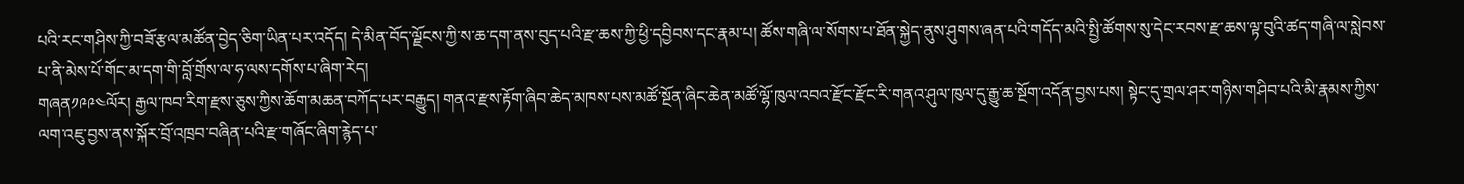པའི་རང་གཤིས་ཀྱི་བཟོ་རྩལ་མཚོན་བྱེད་ཅིག་ཡིན་པར་འདོད། དེ་མིན་བོད་ལྗོངས་ཀྱི་ས་ཆ་དག་ནས་བུད་པའི་རྫ་ཆས་ཀྱི་ཕྱི་དབྱིབས་དང་རྣམ་པ། ཚོས་གཞི་ལ་སོགས་པ་ཐོན་སྐྱེད་ནུས་ཤུགས་ཞན་པའི་གདོད་མའི་སྤྱི་ཚོགས་སུ་དེང་རབས་རྫ་ཆས་ལྟ་བུའི་ཚད་གཞི་ལ་སླེབས་པ་ནི་མེས་པོ་གོང་མ་དག་གི་བློ་གྲོས་ལ་ཧ་ལས་དགོས་པ་ཞིག་རེད།
གཞན༡༩༩༤ལོར། རྒྱལ་ཁབ་རིག་རྫས་ཅུས་ཀྱིས་ཆོག་མཆན་བཀོད་པར་བརྒྱུད། གནའ་རྫས་རྟོག་ཞིབ་ཆེད་མཁས་པས་མཚོ་སྔོན་ཞིང་ཆེན་མཚོ་ལྷོ་ཁུལ་འབའ་རྫོང་རྫོང་རི་གནའ་ཤུལ་ཁུལ་དུ་རྒྱུ་ཆ་སྔོག་འདོན་བྱས་པས། སྟེང་དུ་གྲལ་ཤར་གཉིས་གཤིབ་པའི་མི་རྣམས་ཀྱིས་ལག་འཇུ་བྱས་ནས་སྐོར་བྲོ་འཁྲབ་བཞིན་པའི་རྫ་གཞོང་ཞིག་རྙེད་པ་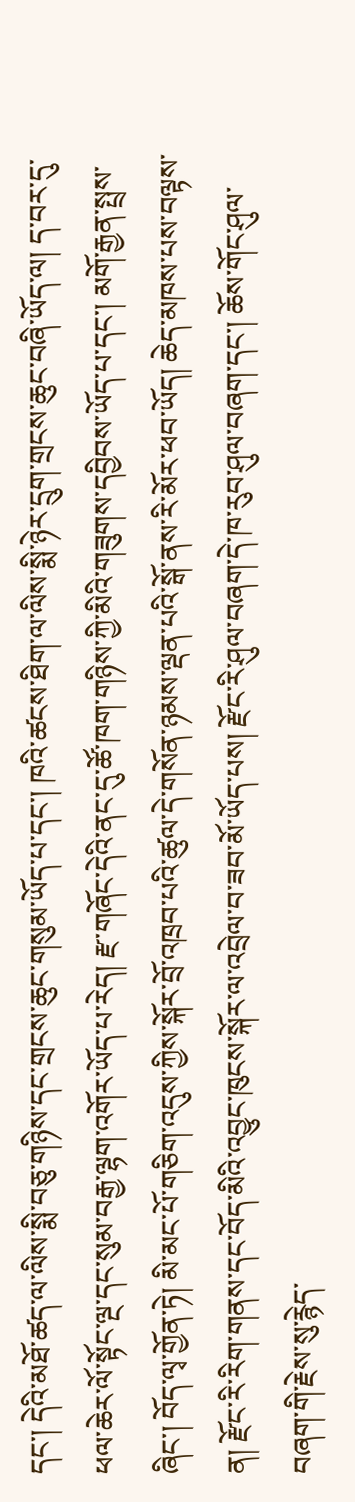དང་། དེའི་མཐོ་ཚད་ལ་ལིས་སྨི་བཅུ་གཉིས་དང་གྲངས་ཆུང་གསུམ་ཡོད་པ་དང་། ཁའི་ཚངས་ཐིག་ལ་ལིས་སྨི་ཉེར་དྲུག་གྲངས་ཆུང་བཞི་ཡོད་ལ། ད་བར་དུ་ཕལ་ཆེར་ལོ་སྟོང་ལྔ་དང་སུམ་བརྒྱ་ལྷག་འགོར་ཡོད་པ་རེད། རྫ་གཞོང་དེའི་ནང་དུ་ཚོ་ཁག་གཉིས་ཀྱི་མིའི་གཟུགས་དབྱིབས་ཡོད་པ་དང་། མགོ་རྒྱན་སྤྲས་ཞིང་། བོད་ལྭ་གྱོན་ཏེ། མི་མང་པོ་གཅིག་འདུས་ཀྱིས་སྐོར་བྲོ་འཁྲབ་པའི་ཚུལ་དེ་གསོན་ཉམས་ལྡན་པའི་སྒོ་ནས་རི་མོར་ཕབ་ཡོད། ཆེད་མཁས་པས་བལྟས་ན། རྫོང་རི་རིག་གནས་དང་བོད་མིའི་འབྱུང་ཁུངས་སྐོར་ལ་འབྲེལ་བ་ཟབ་མོ་ཡོད་པས། རྫོང་རི་ཤུལ་བཞག་དེ་ཁ་རུབ་ཤུལ་བཞག་དང་། ཆོས་གོང་ཤུལ་བཞག་གི་རྗེས་སུ་རྙེད་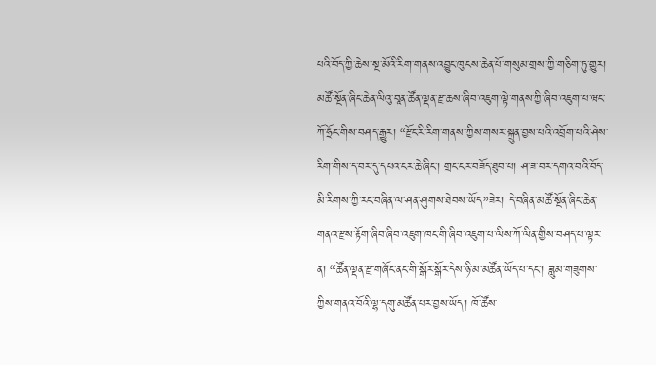པའི་བོད་ཀྱི་ཆེས་སྔ་མོའི་རིག་གནས་འབྱུང་ཁུངས་ཆེན་པོ་གསུམ་གྲས་ཀྱི་གཅིག་ཏུ་གྱུར། མཚོ་སྔོན་ཞིང་ཆེན་ལིའུ་བཱན་ཚོན་ལྡན་རྫ་ཆས་ཞིབ་འཇུག་ལྟེ་གནས་ཀྱི་ཞིབ་འཇུག་པ་ཝང་ཀོ་ཧྲོང་གིས་བཤད་རྒྱུར། “རྫོང་རི་རིག་གནས་ཀྱིས་གསར་སྐྲུན་བྱས་པའི་འབྲོག་པའི་ཤེས་རིག་གིས་ད་བར་དུ་དཔའ་ངར་ཆེ་ཞིང་། གྲང་ངར་བཟོད་ཐུབ་པ། ཤ་ཟ་བར་དགའ་བའི་བོད་མི་རིགས་ཀྱི་རང་བཞིན་ལ་ཤན་ཤུགས་ཐེབས་ཡོད”ཟེར། དེ་བཞིན་མཚོ་སྔོན་ཞིང་ཆེན་གནའ་རྫས་རྟོག་ཞིབ་ཞིབ་འཇུག་ཁང་གི་ཞིབ་འཇུག་པ་ལིས་ཀོ་ལིན་གྱིས་བཤད་པ་ལྟར་ན། “ཚོན་ལྡན་རྫ་གཞོང་ནང་གི་སྒོར་སྒོར་དེས་ཉི་མ་མཚོན་ཡོད་པ་དང་། ཟླུམ་གཟུགས་ཀྱིས་གནའ་བོའི་ལྷ་དགུ་མཚོན་པར་བྱས་ཡོད། ཁོ་ཚོས་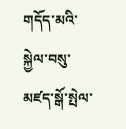གདོད་མའི་སྐྱེལ་བསུ་མཛད་སྒོ་སྤེལ་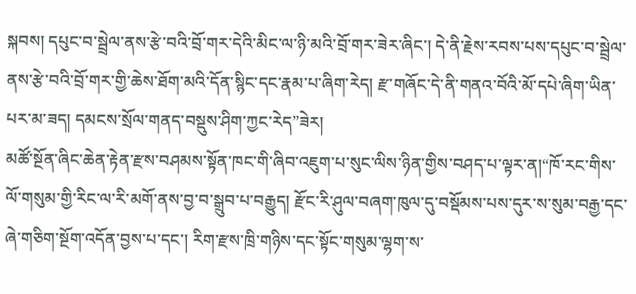སྐབས། དཔུང་བ་སྦྲེལ་ནས་རྩེ་བའི་བྲོ་གར་དེའི་མིང་ལ་ཉི་མའི་བྲོ་གར་ཟེར་ཞིང་། དེ་ནི་རྗེས་རབས་པས་དཔུང་བ་སྦྲེལ་ནས་རྩེ་བའི་བྲོ་གར་གྱི་ཆེས་ཐོག་མའི་དོན་སྙིང་དང་རྣམ་པ་ཞིག་རེད། རྫ་གཞོང་དེ་ནི་གནའ་བོའི་མོ་དཔེ་ཞིག་ཡིན་པར་མ་ཟད། དམངས་སྲོལ་གནད་བསྡུས་ཤིག་ཀྱང་རེད”ཟེར།
མཚོ་སྔོན་ཞིང་ཆེན་རྟེན་རྫས་བཤམས་སྟོན་ཁང་གི་ཞིབ་འཇུག་པ་སུང་ལིས་ཉིན་གྱིས་བཤད་པ་ལྟར་ན།“ཁོ་རང་གིས་ལོ་གསུམ་གྱི་རིང་ལ་རི་མགོ་ནས་བྱ་བ་སྒྲུབ་པ་བརྒྱུད། རྫོང་རི་ཤུལ་བཞག་ཁུལ་དུ་བསྡོམས་པས་དུར་ས་སུམ་བརྒྱ་དང་ཞེ་གཅིག་སྔོག་འདོན་བྱས་པ་དང་། རིག་རྫས་ཁྲི་གཉིས་དང་སྟོང་གསུམ་ལྷག་ས་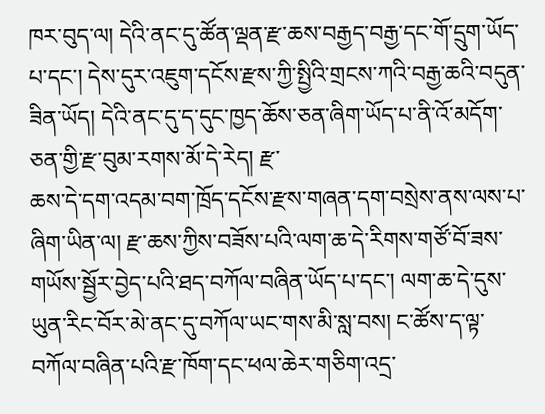ཁར་བུད་ལ། དེའི་ནང་དུ་ཚོན་ལྡན་རྫ་ཆས་བརྒྱད་བརྒྱ་དང་གོ་དྲུག་ཡོད་པ་དང་། དེས་དུར་འཇུག་དངོས་རྫས་ཀྱི་སྤྱིའི་གྲངས་ཀའི་བརྒྱ་ཆའི་བདུན་ཟིན་ཡོད། དེའི་ནང་དུ་ད་དུང་ཁྱད་ཆོས་ཅན་ཞིག་ཡོད་པ་ནི་འོ་མདོག་ཅན་གྱི་རྫ་བུམ་རགས་མོ་དེ་རེད། རྫ་
ཆས་དེ་དག་འདམ་བག་ཁྲོད་དངོས་རྫས་གཞན་དག་བསྲེས་ནས་ལས་པ་ཞིག་ཡིན་ལ། རྫ་ཆས་ཀྱིས་བཟོས་པའི་ལག་ཆ་དེ་རིགས་གཙོ་བོ་ཟས་གཡོས་སྦྱོར་བྱེད་པའི་ཐད་བཀོལ་བཞིན་ཡོད་པ་དང་། ལག་ཆ་དེ་དུས་ཡུན་རིང་བོར་མེ་ནང་དུ་བཀོལ་ཡང་གས་མི་སླ་བས། ང་ཚོས་ད་ལྟ་བཀོལ་བཞིན་པའི་རྫ་ཁོག་དང་ཕལ་ཆེར་གཅིག་འདྲ་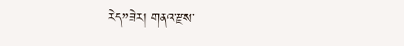རེད”ཟེར། གནའ་རྫས་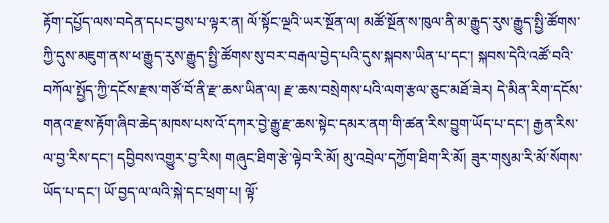རྟོག་དཔྱོད་ལས་བདེན་དཔང་བྱས་པ་ལྟར་ན། ལོ་སྟོང་ལྔའི་ཡར་སྔོན་ལ། མཚོ་སྔོན་ས་ཁུལ་ནི་མ་རྒྱུད་རུས་རྒྱུད་སྤྱི་ཚོགས་ཀྱི་དུས་མཇུག་ནས་ཕ་རྒྱུད་རུས་རྒྱུད་སྤྱི་ཚོགས་སུ་བར་བརྒལ་བྱེད་པའི་དུས་སྐབས་ཡིན་པ་དང་། སྐབས་དེའི་འཚོ་བའི་བཀོལ་སྤྱོད་ཀྱི་དངོས་རྫས་གཙོ་བོ་ནི་རྫ་ཆས་ཡིན་ལ། རྫ་ཆས་བསྲེགས་པའི་ལག་རྩལ་ཅུང་མཐོ་ཟེར། དེ་མིན་རིག་དངོས་གནའ་རྫས་རྟོག་ཞིབ་ཆེད་མཁས་པས་འོ་དཀར་བྱེ་རྒྱུ་རྫ་ཆས་སྟེང་དམར་ནག་གི་ཚན་རིས་བྱུག་ཡོད་པ་དང་། རྒྱན་རིས་ལ་བྱ་རིས་དང་། དབྱིབས་འགྱུར་བྱ་རིས། གཞུང་ཐིག་རྩེ་ལྟེབ་རི་མོ། མུ་འབྲེལ་དཀྱོག་ཐིག་རི་མོ། ཟུར་གསུམ་རི་མོ་སོགས་ཡོད་པ་དང་། ཡོ་བྱད་ལ་ལའི་སྐེ་དང་ཕྲག་པ། ལྟོ་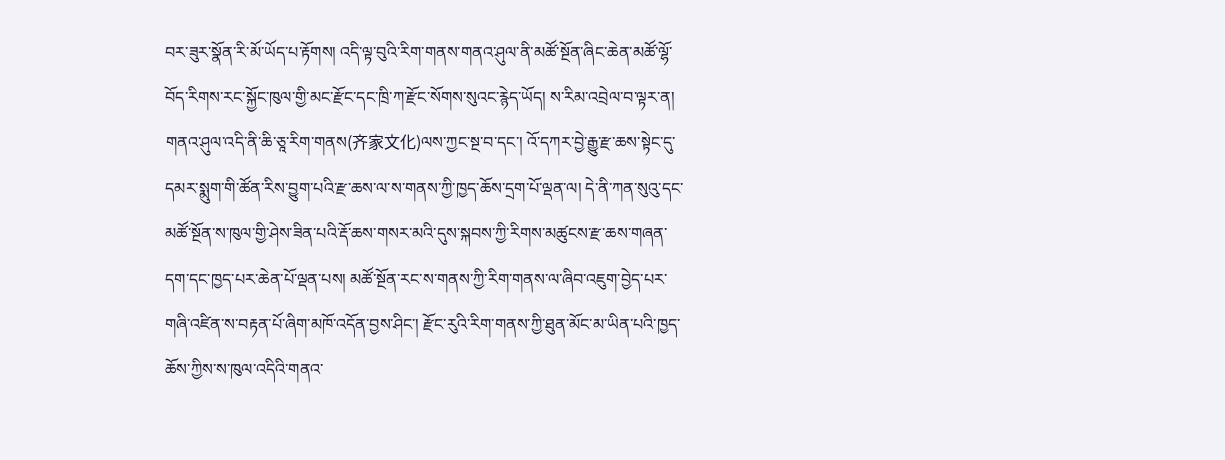བར་ཟུར་སྣོན་རི་མོ་ཡོད་པ་རྟོགས། འདི་ལྟ་བུའི་རིག་གནས་གནའ་ཤུལ་ནི་མཚོ་སྔོན་ཞིང་ཆེན་མཚོ་ལྷོ་བོད་རིགས་རང་སྐྱོང་ཁུལ་གྱི་མང་རྫོང་དང་ཁྲི་ཀ་རྫོང་སོགས་སུའང་རྙེད་ཡོད། ས་རིམ་འབྲེལ་བ་ལྟར་ན། གནའ་ཤུལ་འདི་ནི་ཆི་ཅཱ་རིག་གནས(齐家文化)ལས་ཀྱང་སྔ་བ་དང་། འོ་དཀར་བྱེ་རྒྱུ་རྫ་ཆས་སྟེང་དུ་དམར་སྨུག་གི་ཚོན་རིས་བྱུག་པའི་རྫ་ཆས་ལ་ས་གནས་ཀྱི་ཁྱད་ཆོས་དྲག་པོ་ལྡན་ལ། དེ་ནི་ཀན་སུའུ་དང་མཚོ་སྔོན་ས་ཁུལ་གྱི་ཤེས་ཟིན་པའི་རྡོ་ཆས་གསར་མའི་དུས་སྐབས་ཀྱི་རིགས་མཚུངས་རྫ་ཆས་གཞན་དག་དང་ཁྱད་པར་ཆེན་པོ་ལྡན་པས། མཚོ་སྔོན་རང་ས་གནས་ཀྱི་རིག་གནས་ལ་ཞིབ་འཇུག་བྱེད་པར་གཞི་འཛིན་ས་བརྟན་པོ་ཞིག་མཁོ་འདོན་བྱས་ཤིང་། རྫོང་རུའི་རིག་གནས་ཀྱི་ཐུན་མོང་མ་ཡིན་པའི་ཁྱད་ཆོས་ཀྱིས་ས་ཁུལ་འདིའི་གནའ་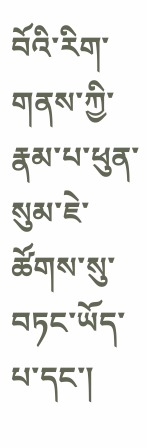བོའི་རིག་གནས་ཀྱི་རྣམ་པ་ཕུན་སུམ་ཇེ་ཚོགས་སུ་བཏང་ཡོད་པ་དང་།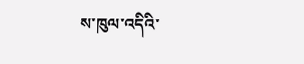ས་ཁུལ་འདིའི་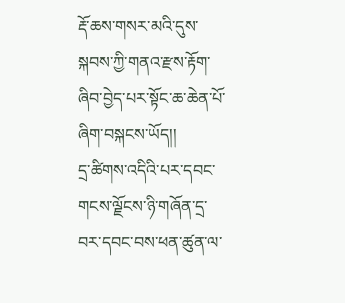རྡོ་ཆས་གསར་མའི་དུས་སྐབས་ཀྱི་གནའ་རྫས་རྟོག་ཞིབ་བྱེད་པར་སྟོང་ཆ་ཆེན་པོ་ཞིག་བསྐངས་ཡོད།།
དྲ་ཚིགས་འདིའི་པར་དབང་གངས་ལྗོངས་ཉི་གཞོན་དྲ་བར་དབང་བས་ཕན་ཚུན་ལ་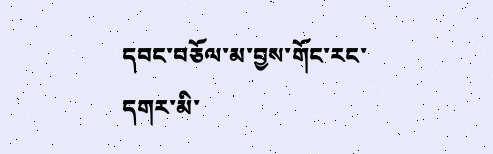དབང་བཅོལ་མ་བྱས་གོང་རང་དགར་མི་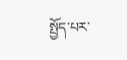སྤྱོད་པར་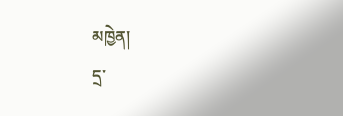མཁྱེན།
དྲ་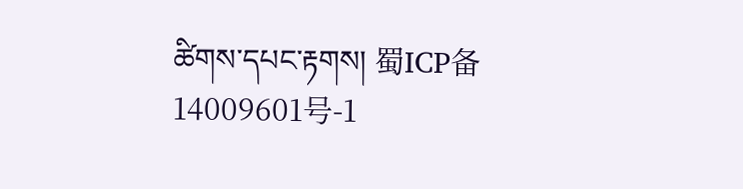ཚིགས་དཔང་རྟགས། 蜀ICP备14009601号-1